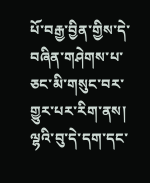པོ་བརྒྱ་བྱིན་གྱིས་དེ་བཞིན་གཤེགས་པ་ཅང་མི་གསུང་བར་གྱུར་པར་རིག་ནས། ལྷའི་བུ་དེ་དག་དང་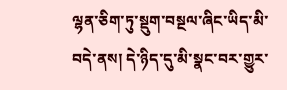ལྷན་ཅིག་ཏུ་སྡུག་བསྔལ་ཞིང་ཡིད་མི་བདེ་ནས། དེ་ཉིད་དུ་མི་སྣང་བར་གྱུར་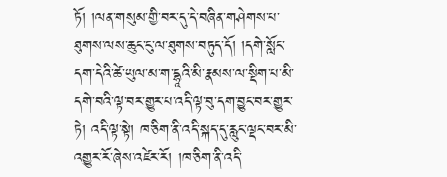ཏོ། །ལན་གསུམ་གྱི་བར་དུ་དེ་བཞིན་གཤེགས་པ་ཐུགས་ལས་ཆུང་ངུ་ལ་ཐུགས་བཏུད་དོ། །དགེ་སློང་དག་དེའི་ཚེ་ཡུལ་མ་ག་དྷཱའི་མི་རྣམས་ལ་སྡིག་པ་མི་དགེ་བའི་ལྟ་བར་གྱུར་པ་འདི་ལྟ་བུ་དག་བྱུང་བར་གྱུར་ཏེ། འདི་ལྟ་སྟེ། ཁ་ཅིག་ནི་འདི་སྐད་དུ་རླུང་ལྡང་བར་མི་འགྱུར་རོ་ཞེས་འཛེར་རོ། །ཁ་ཅིག་ནི་འདི་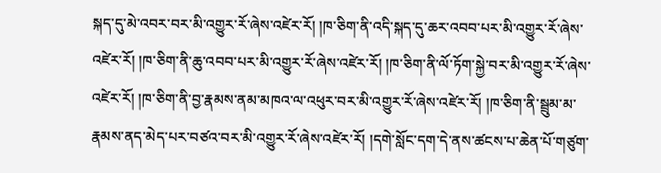སྐད་དུ་མེ་འབར་བར་མི་འགྱུར་རོ་ཞེས་འཛེར་རོ། །ཁ་ཅིག་ནི་འདི་སྐད་དུ་ཆར་འབབ་པར་མི་འགྱུར་རོ་ཞེས་འཛེར་རོ། །ཁ་ཅིག་ནི་ཆུ་འབབ་པར་མི་འགྱུར་རོ་ཞེས་འཛེར་རོ། །ཁ་ཅིག་ནི་ལོ་ཏོག་སྐྱེ་བར་མི་འགྱུར་རོ་ཞེས་འཛེར་རོ། །ཁ་ཅིག་ནི་བྱ་རྣམས་ནམ་མཁའ་ལ་འཕུར་བར་མི་འགྱུར་རོ་ཞེས་འཛེར་རོ། །ཁ་ཅིག་ནི་སྦྲུམ་མ་རྣམས་ནད་མེད་པར་བཙའ་བར་མི་འགྱུར་རོ་ཞེས་འཛེར་རོ། །དགེ་སློང་དག་དེ་ནས་ཚངས་པ་ཆེན་པོ་གཙུག་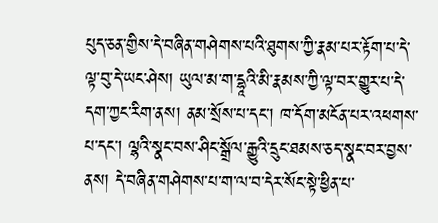པུད་ཅན་གྱིས་དེ་བཞིན་གཤེགས་པའི་ཐུགས་ཀྱི་རྣམ་པར་རྟོག་པ་དེ་ལྟ་བུ་དེ་ཡང་ཤེས། ཡུལ་མ་ག་དྷཱའི་མི་རྣམས་ཀྱི་ལྟ་བར་གྱུར་པ་དེ་དག་ཀྱང་རིག་ནས། ནམ་སྲོས་པ་དང་། ཁ་དོག་མངོན་པར་འཕགས་པ་དང་། ལྷའི་སྣང་བས་ཤིང་སྒྲོལ་རྒྱུའི་དྲུང་ཐམས་ཅད་སྣང་བར་བྱས་ནས། དེ་བཞིན་གཤེགས་པ་ག་ལ་བ་དེར་སོང་སྟེ་ཕྱིན་པ་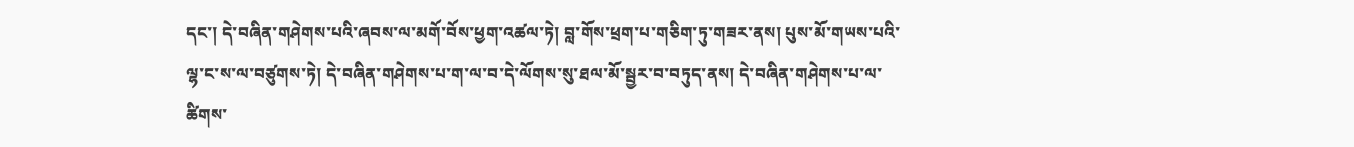དང་། དེ་བཞིན་གཤེགས་པའི་ཞབས་ལ་མགོ་བོས་ཕྱག་འཚལ་ཏེ། བླ་གོས་ཕྲག་པ་གཅིག་ཏུ་གཟར་ནས། པུས་མོ་གཡས་པའི་ལྷ་ང་ས་ལ་བཙུགས་ཏེ། དེ་བཞིན་གཤེགས་པ་ག་ལ་བ་དེ་ལོགས་སུ་ཐལ་མོ་སྦྱར་བ་བཏུད་ནས། དེ་བཞིན་གཤེགས་པ་ལ་ཚིགས་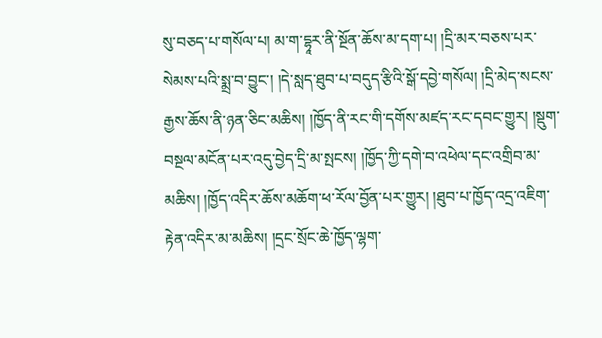སུ་བཅད་པ་གསོལ་པ། མ་ག་དྷཱར་ནི་སྔོན་ཆོས་མ་དག་པ། །དྲི་མར་བཅས་པར་སེམས་པའི་སྨྲ་བ་བྱུང་། །དེ་སླད་ཐུབ་པ་བདུད་རྩིའི་སྒོ་དབྱེ་གསོལ། །དྲི་མེད་སངས་རྒྱས་ཆོས་ནི་ཉན་ཅིང་མཆིས། །ཁྱོད་ནི་རང་གི་དགོས་མཛད་རང་དབང་གྱུར། །སྡུག་བསྔལ་མངོན་པར་འདུ་བྱེད་དྲི་མ་སྤངས། །ཁྱོད་ཀྱི་དགེ་བ་འཕེལ་དང་འགྲིབ་མ་མཆིས། །ཁྱོད་འདིར་ཆོས་མཆོག་ཕ་རོལ་བྱོན་པར་གྱུར། །ཐུབ་པ་ཁྱོད་འདྲ་འཇིག་རྟེན་འདིར་མ་མཆིས། །དྲང་སྲོང་ཆེ་ཁྱོད་ལྷག་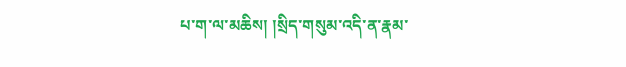པ་ག་ལ་མཆིས། །སྲིད་གསུམ་འདི་ན་རྣམ་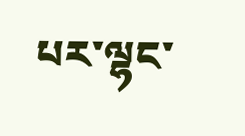པར་ལྷང་